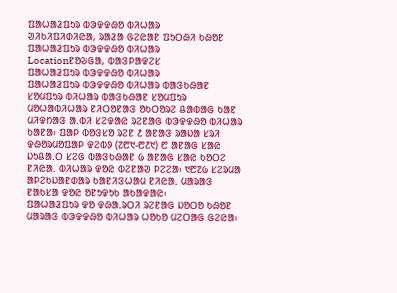ᱯᱟᱦᱟᱲᱯᱩᱨ ᱵᱳᱫᱫᱷᱚ ᱵᱤᱦᱟᱨ
ᱣᱤᱠᱤᱯᱤᱰᱤᱭᱟ, ᱨᱟᱲᱟ ᱜᱮᱭᱟᱱ ᱯᱩᱛᱷᱤ ᱠᱷᱚᱱ
ᱯᱟᱦᱟᱲᱯᱩᱨ ᱵᱳᱫᱫᱷᱚ ᱵᱤᱦᱟᱨ
Locationᱱᱚᱶᱜᱟ, ᱵᱟᱝᱞᱟᱫᱮᱥ
ᱯᱟᱦᱟᱲᱯᱩᱨ ᱵᱳᱫᱫᱷᱚ ᱵᱤᱦᱟᱨ
ᱯᱟᱦᱟᱲᱯᱩᱨ ᱵᱳᱫᱫᱷᱚ ᱵᱤᱦᱟᱨ ᱵᱟᱝᱠᱷᱟᱱ ᱥᱚᱢᱯᱩᱨ ᱵᱤᱦᱟᱨ ᱵᱟᱝᱠᱷᱟᱱ ᱥᱚᱢᱯᱩᱨ ᱢᱚᱦᱟᱵᱤᱦᱟᱨ ᱱᱤᱛᱚᱱᱟᱝ ᱚᱠᱛᱚᱨᱮ ᱪᱟᱵᱟᱜ ᱠᱟᱱ ᱢᱤᱫᱴᱟᱝ ᱟᱹᱵᱤ ᱥᱮᱫᱟᱭ ᱨᱮᱱᱟᱜ ᱵᱳᱫᱫᱷᱚ ᱵᱤᱦᱟᱨ ᱠᱟᱱᱟ᱾ ᱯᱟᱞ ᱵᱚᱝᱥᱚ ᱨᱮᱱ ᱒ ᱟᱱᱟᱝ ᱨᱟᱡᱟ ᱥᱨᱤ ᱫᱷᱚᱨᱢᱚᱯᱟᱞ ᱫᱮᱵᱽ (᱗᱘᱑-᱘᱒᱑) ᱘ ᱟᱱᱟᱜ ᱥᱟᱭ ᱡᱩᱪᱟᱹᱛ ᱥᱮᱜ ᱵᱟᱝᱠᱷᱟᱱ ᱙ ᱟᱱᱟᱜ ᱥᱟᱭ ᱠᱚᱛᱮ ᱱᱤᱭᱟᱹ ᱵᱤᱦᱟᱨ ᱫᱚᱭ ᱵᱮᱱᱟᱣ ᱞᱮᱮᱟ᱾ ᱑᱘᱗᱙ ᱥᱮᱨᱢᱟ ᱟᱞᱮᱠᱡᱟᱱᱰᱟᱨ ᱠᱟᱱᱤᱝᱦᱟᱢ ᱱᱤᱭᱟᱹ ᱢᱟᱨᱟᱝ ᱱᱟᱠᱥᱟ ᱫᱚᱭ ᱚᱱᱩᱫᱩᱠ ᱟᱠᱟᱫᱟᱭ᱾
ᱯᱟᱦᱟᱲᱯᱩᱨ ᱫᱚ ᱫᱷᱟᱹᱨᱛᱤ ᱨᱮᱱᱟᱜ ᱡᱚᱛᱚ ᱠᱷᱚᱱ ᱢᱟᱨᱟᱝ ᱵᱳᱫᱫᱷᱚ ᱵᱤᱦᱟᱨ ᱦᱚᱠᱚ ᱢᱮᱛᱟᱜ ᱜᱮᱭᱟ᱾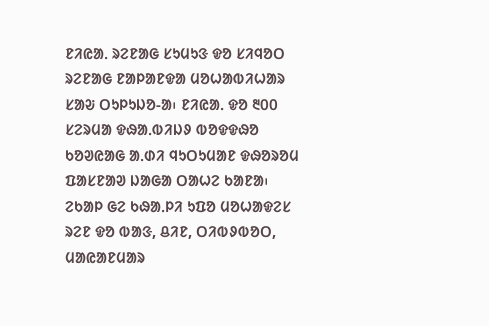ᱱᱤᱭᱟᱹ ᱨᱮᱱᱟᱜ ᱥᱩᱢᱩᱝ ᱫᱚ ᱥᱤᱧᱚᱛ ᱨᱮᱱᱟᱜ ᱱᱟᱞᱟᱱᱫᱟ ᱢᱚᱦᱟᱵᱤᱦᱟᱨ ᱥᱟᱶ ᱛᱩᱞᱩᱡᱚ-ᱟ᱾ ᱱᱤᱭᱟᱹ ᱫᱚ ᱓᱐᱐ ᱥᱮᱨᱢᱟ ᱫᱷᱟᱹᱵᱤᱡᱽ ᱵᱚᱫᱫᱷᱚ ᱠᱚᱣᱭᱟᱜ ᱟᱹᱰᱤ ᱧᱩᱛᱩᱢᱟᱱ ᱫᱷᱚᱨᱚᱢ ᱯᱟᱥᱱᱟᱣ ᱡᱟᱜᱟ ᱛᱟᱦᱮ ᱠᱟᱱᱟ᱾ ᱮᱠᱟᱞ ᱜᱮ ᱠᱷᱟᱹᱞᱤ ᱩᱯᱚ ᱢᱚᱦᱟᱫᱮᱥ ᱨᱮᱱ ᱫᱚ ᱵᱟᱝ, ᱪᱤᱱ, ᱛᱤᱵᱽᱵᱚᱛ, ᱢᱟᱭᱟᱱᱢᱟᱨ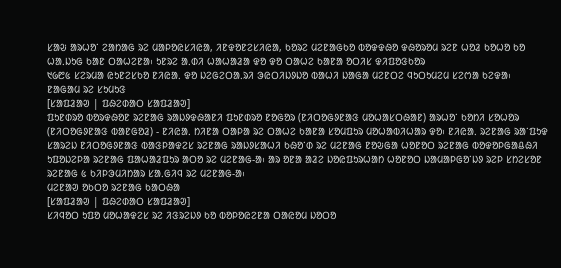ᱥᱟᱶ ᱟᱨᱦᱚᱸ ᱮᱟᱴᱟᱜ ᱨᱮ ᱢᱟᱞᱚᱭᱥᱤᱭᱟ, ᱤᱱᱫᱚᱱᱮᱥᱤᱭᱟ, ᱠᱚᱨᱮ ᱢᱮᱱᱟᱜᱠᱚ ᱵᱚᱫᱫᱷᱚ ᱫᱷᱚᱨᱚᱢ ᱨᱮᱱ ᱦᱚᱲ ᱠᱚᱦᱚ ᱠᱚ ᱦᱟᱹᱡᱩᱜ ᱠᱟᱱ ᱛᱟᱦᱮᱱᱟ᱾ ᱩᱱᱨᱮ ᱟᱹᱰᱤ ᱦᱟᱦᱟᱲᱟ ᱫᱚ ᱫᱚ ᱛᱟᱦᱮ ᱠᱟᱱᱟ ᱚᱛᱤᱥ ᱫᱤᱯᱚᱝᱠᱚᱨ
᱑᱙᱘᱕ ᱥᱮᱨᱢᱟ ᱭᱩᱱᱮᱥᱠᱚ ᱱᱤᱭᱟᱹ ᱫᱚ ᱡᱮᱜᱮᱛᱟᱹᱨᱤ ᱳᱭᱛᱤᱡᱽᱡᱚ ᱵᱟᱦᱤ ᱡᱟᱜᱟ ᱢᱮᱱᱛᱮ ᱧᱩᱛᱩᱢᱮᱢ ᱥᱮᱬᱟ ᱠᱮᱫᱟ᱾
ᱱᱟᱜᱟᱢ ᱨᱮ ᱥᱩᱢᱩᱝ
[ᱥᱟᱯᱲᱟᱣ | ᱯᱷᱮᱰᱟᱛ ᱥᱟᱯᱲᱟᱣ]
ᱯᱩᱱᱰᱨᱚ ᱵᱚᱨᱫᱷᱚᱱ ᱨᱮᱱᱟᱜ ᱨᱟᱡᱽᱫᱷᱟᱱᱤ ᱯᱩᱱᱰᱨᱚ ᱱᱚᱜᱚᱨ (ᱱᱤᱛᱚᱜᱽᱱᱟᱝ ᱢᱚᱦᱟᱥᱛᱷᱟᱱ) ᱟᱨᱦᱚᱸ ᱠᱚᱴᱤ ᱥᱚᱦᱚᱨ (ᱱᱤᱛᱚᱜᱽᱱᱟᱝ ᱵᱟᱱᱜᱚᱲ) - ᱱᱤᱭᱟᱹ ᱴᱤᱱᱟ ᱛᱟᱞᱟ ᱨᱮ ᱛᱟᱦᱮ ᱠᱟᱱᱟ ᱥᱚᱢᱯᱩᱨ ᱢᱚᱦᱟᱵᱤᱦᱟᱨ ᱫᱚ᱾ ᱱᱤᱭᱟᱹ ᱨᱮᱱᱟᱜ ᱨᱟᱸᱯᱩᱫ ᱥᱟᱨᱮᱡ ᱱᱤᱛᱚᱜᱽᱱᱟᱝ ᱵᱟᱝᱞᱟᱫᱮᱥ ᱨᱮᱱᱟᱜ ᱨᱟᱡᱽᱥᱟᱦᱤ ᱠᱷᱚᱸᱰ ᱨᱮ ᱢᱮᱱᱟᱜ ᱱᱚᱶᱜᱟ ᱦᱚᱱᱚᱛ ᱨᱮᱱᱟᱜ ᱵᱚᱫᱚᱞᱜᱟᱪᱷᱤ ᱩᱯᱚᱡᱮᱞᱟ ᱨᱮᱱᱟᱜ ᱯᱟᱦᱟᱲᱯᱩᱨ ᱟᱛᱚ ᱨᱮ ᱢᱮᱱᱟᱜ-ᱟ᱾ ᱟᱨ ᱚᱱᱟ ᱟᱲᱮ ᱡᱚᱭᱯᱩᱨᱦᱟᱴ ᱦᱚᱱᱚᱛ ᱡᱟᱢᱟᱞᱜᱚᱸᱡᱽ ᱨᱮᱞ ᱥᱴᱮᱥᱚᱱ ᱨᱮᱱᱟᱜ ᱕ ᱠᱤᱞᱳᱢᱤᱴᱟᱨ ᱥᱟᱹᱜᱤᱧ ᱨᱮ ᱢᱮᱱᱟᱜ-ᱟ᱾
ᱢᱮᱱᱟᱣ ᱚᱠᱛᱚ ᱨᱮᱱᱟᱜ ᱠᱟᱛᱷᱟ
[ᱥᱟᱯᱲᱟᱣ | ᱯᱷᱮᱰᱟᱛ ᱥᱟᱯᱲᱟᱣ]
ᱥᱤᱧᱚᱛ ᱩᱯᱚ ᱢᱚᱦᱟᱫᱮᱥ ᱨᱮ ᱤᱝᱨᱮᱡᱽ ᱠᱚ ᱵᱚᱞᱚᱭᱮᱱᱟ ᱛᱟᱭᱚᱢ ᱡᱚᱛᱚ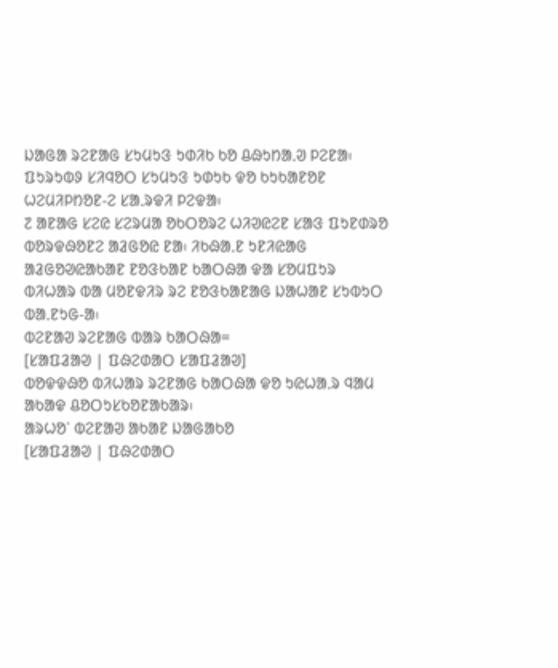ᱡᱟᱜᱟ ᱨᱮᱱᱟᱜ ᱥᱩᱢᱩᱝ ᱩᱰᱤᱠ ᱠᱚ ᱪᱷᱩᱴᱟᱹᱣ ᱞᱮᱱᱟ᱾ ᱯᱩᱨᱩᱵᱽ ᱥᱤᱧᱚᱛ ᱥᱩᱢᱩᱝ ᱩᱰᱩᱠ ᱫᱚ ᱠᱩᱠᱟᱱᱚᱱ ᱦᱮᱢᱤᱞᱴᱚᱱ-ᱮ ᱥᱟᱹᱨᱫᱤ ᱞᱮᱫᱟ᱾
᱗ ᱟᱱᱟᱜ ᱥᱮᱭ ᱥᱮᱨᱢᱟ ᱚᱠᱛᱚᱨᱮ ᱦᱤᱣᱭᱮᱱ ᱥᱟᱝ ᱯᱩᱱᱰᱨᱚ ᱵᱚᱨᱫᱷᱚᱱᱮ ᱟᱲᱜᱚᱭ ᱱᱟ᱾ ᱤᱠᱷᱟᱹᱱ ᱩᱱᱤᱭᱟᱜ ᱟᱲᱜᱚᱣᱭᱟᱠᱟᱱ ᱱᱚᱝᱠᱟᱱ ᱠᱟᱛᱷᱟ ᱫᱟ ᱥᱚᱢᱯᱩᱨ ᱵᱤᱦᱟᱨ ᱵᱟ ᱢᱚᱱᱫᱤᱨ ᱨᱮ ᱱᱚᱝᱠᱟᱱᱟᱜ ᱡᱟᱦᱟᱱ ᱥᱩᱵᱩᱛ ᱵᱟᱹᱱᱩᱜ-ᱟ᱾
ᱵᱮᱱᱟᱣ ᱨᱮᱱᱟᱜ ᱵᱟᱨ ᱠᱟᱛᱷᱟ=
[ᱥᱟᱯᱲᱟᱣ | ᱯᱷᱮᱰᱟᱛ ᱥᱟᱯᱲᱟᱣ]
ᱵᱚᱫᱫᱷᱚ ᱵᱤᱦᱟᱨ ᱨᱮᱱᱟᱜ ᱠᱟᱛᱷᱟ ᱫᱚ ᱩᱭᱦᱟᱹᱨ ᱧᱟᱢ ᱟᱠᱟᱫ ᱪᱚᱛᱩᱥᱠᱚᱱᱟᱠᱟᱨ᱾
ᱟᱨᱦᱚᱸ ᱵᱮᱱᱟᱣ ᱟᱠᱟᱱ ᱡᱟᱜᱟᱠᱚ
[ᱥᱟᱯᱲᱟᱣ | ᱯᱷᱮᱰᱟᱛ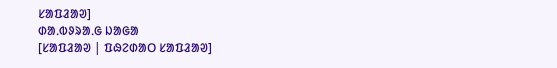ᱥᱟᱯᱲᱟᱣ]
ᱰᱟᱹᱵᱽᱨᱟᱹᱜ ᱡᱟᱜᱟ
[ᱥᱟᱯᱲᱟᱣ | ᱯᱷᱮᱰᱟᱛ ᱥᱟᱯᱲᱟᱣ]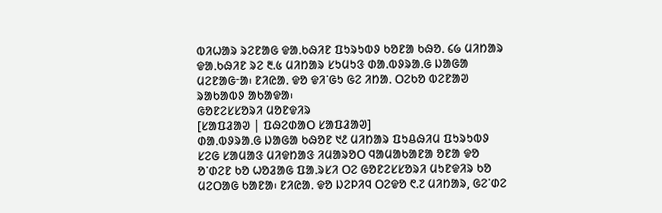ᱵᱤᱦᱟᱨ ᱨᱮᱱᱟᱜ ᱫᱟᱹᱠᱷᱤᱱ ᱯᱩᱨᱩᱵᱽ ᱠᱚᱱᱟ ᱠᱷᱚᱹ ᱔᱙ ᱢᱤᱴᱟᱨ ᱫᱟᱹᱠᱷᱤᱱ ᱨᱮ ᱓.᱕ ᱢᱤᱴᱟᱨ ᱥᱩᱢᱩᱝ ᱰᱟ.ᱵᱽᱨᱟᱹᱜ ᱡᱟᱜᱟ ᱢᱮᱱᱟᱜᱼᱟ᱾ ᱱᱤᱭᱟᱹ ᱫᱚ ᱫᱤᱸᱜᱩ ᱜᱮ ᱤᱴᱟᱹ ᱛᱮᱠᱚ ᱵᱮᱱᱟᱣ ᱨᱟᱠᱟᱵᱽ ᱟᱠᱟᱫᱟ᱾
ᱜᱚᱱᱮᱥᱥᱚᱨᱤ ᱢᱚᱱᱫᱤᱨ
[ᱥᱟᱯᱲᱟᱣ | ᱯᱷᱮᱰᱟᱛ ᱥᱟᱯᱲᱟᱣ]
ᱰᱟᱹᱵᱽᱨᱟᱹᱜ ᱡᱟᱜᱟ ᱠᱷᱚᱱ ᱑᱒ ᱢᱤᱴᱟᱨ ᱯᱩᱪᱷᱤᱢ ᱯᱩᱨᱩᱵᱽ ᱥᱮᱜ ᱥᱟᱢᱟᱝ ᱢᱤᱫᱴᱟᱝ ᱤᱢᱟᱨᱚᱛ ᱧᱟᱢᱟᱠᱟᱱᱟ ᱚᱱᱟ ᱫᱚ ᱚᱸᱰᱮᱱ ᱠᱚ ᱦᱚᱲᱟᱜ ᱯᱟᱹᱨᱥᱤ ᱛᱮ ᱜᱚᱱᱮᱥᱥᱚᱨᱤ ᱢᱩᱱᱫᱤᱨ ᱠᱚ ᱢᱮᱛᱟᱜ ᱠᱟᱱᱟ᱾ ᱱᱤᱭᱟᱹ ᱫᱚ ᱡᱮᱞᱤᱧ ᱛᱮᱫᱚ ᱖.᱗ ᱢᱤᱴᱟᱨ, ᱜᱮᱸᱰᱮ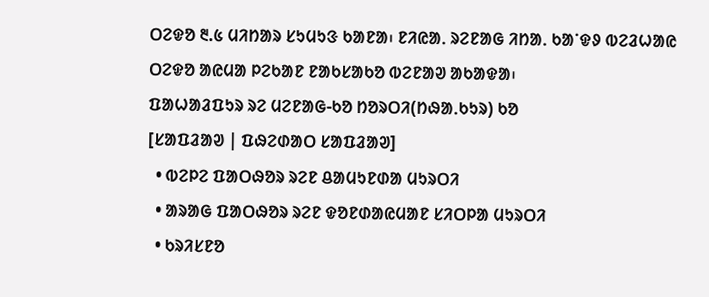ᱛᱮᱫᱚ ᱓.᱕ ᱢᱤᱴᱟᱨ ᱥᱩᱢᱩᱝ ᱠᱟᱱᱟ᱾ ᱱᱤᱭᱟᱹ ᱨᱮᱱᱟᱜ ᱤᱴᱟᱹ ᱠᱟᱸᱫᱽ ᱵᱮᱲᱦᱟᱭ ᱛᱮᱫᱚ ᱟᱭᱢᱟ ᱞᱮᱠᱟᱱ ᱱᱟᱠᱥᱟᱠᱚ ᱵᱮᱱᱟᱣ ᱟᱠᱟᱫᱟ᱾
ᱯᱟᱦᱟᱲᱯᱩᱨ ᱨᱮ ᱢᱮᱱᱟᱜ-ᱠᱚ ᱴᱚᱨᱛᱤ(ᱴᱷᱟᱹᱠᱩᱨ) ᱠᱚ
[ᱥᱟᱯᱲᱟᱣ | ᱯᱷᱮᱰᱟᱛ ᱥᱟᱯᱲᱟᱣ]
  • ᱵᱮᱞᱮ ᱯᱟᱛᱷᱚᱨ ᱨᱮᱱ ᱪᱟᱢᱩᱱᱰᱟ ᱢᱩᱨᱛᱤ
  • ᱟᱨᱟᱜ ᱯᱟᱛᱷᱚᱨ ᱨᱮᱱ ᱫᱚᱱᱰᱟᱭᱢᱟᱱ ᱥᱤᱛᱞᱟ ᱢᱩᱨᱛᱤ
  • ᱠᱨᱤᱥᱱᱚ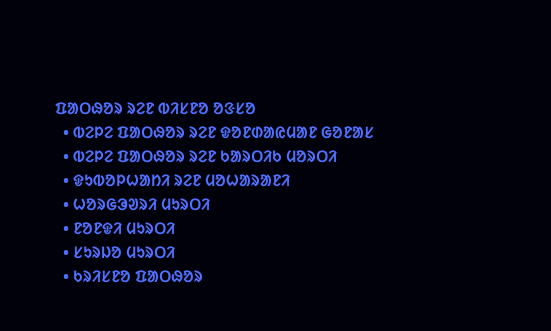ᱯᱟᱛᱷᱚᱨ ᱨᱮᱱ ᱵᱤᱥᱱᱚ ᱚᱝᱥᱚ
  • ᱵᱮᱞᱮ ᱯᱟᱛᱷᱚᱨ ᱨᱮᱱ ᱫᱚᱱᱰᱟᱭᱢᱟᱱ ᱜᱚᱱᱟᱥ
  • ᱵᱮᱞᱮ ᱯᱟᱛᱷᱚᱨ ᱨᱮᱱ ᱠᱟᱨᱛᱤᱠ ᱢᱚᱨᱛᱤ
  • ᱫᱩᱵᱚᱞᱦᱟᱴᱤ ᱨᱮᱱ ᱢᱚᱦᱟᱨᱟᱱᱤ
  • ᱦᱚᱨᱜᱳᱣᱨᱤ ᱢᱩᱨᱛᱤ
  • ᱱᱚᱱᱫᱤ ᱢᱩᱨᱛᱤ
  • ᱥᱩᱨᱡᱚ ᱢᱩᱨᱛᱤ
  • ᱠᱨᱤᱥᱱᱚ ᱯᱟᱛᱷᱚᱨ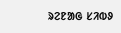ᱨᱮᱱᱟᱜ ᱥᱤᱵᱽ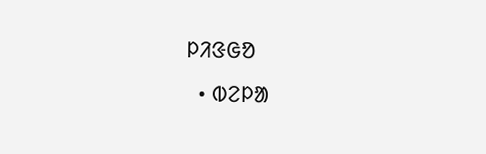ᱞᱤᱝᱜᱚ
  • ᱵᱮᱞᱟ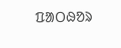ᱯᱟᱛᱷᱚᱨ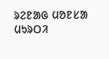ᱨᱮᱱᱟᱜ ᱢᱚᱱᱥᱟ ᱢᱩᱨᱛᱤ